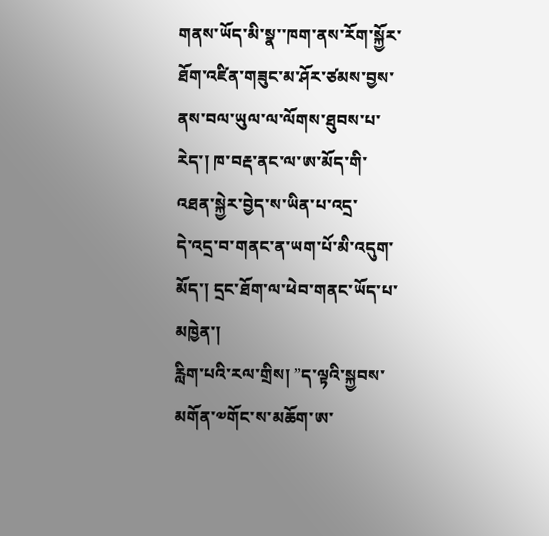གནས་ཡོད་མི་སྣ་་ཁག་ནས་རོག་སྐྱོར་ཐོག་འཛིན་གཟུང་མ་ཤོར་ཙམས་བྱས་ནས་བལ་ཡུལ་ལ་ལོགས་ཐུབས་པ་རེད་། ཁ་བརྡ་ནང་ལ་ཨ་མོད་གི་འཐན་སྐྱེར་བྱེད་ས་ཡིན་པ་འདྲ་
དེ་འདྲ་བ་གནང་ན་ཡག་པོ་མི་འདུག་མོད་། དྲང་ཐོག་ལ་ཕེབ་གནང་ཡོད་པ་མཁྱེན་།
རླིག་པའི་རལ་གྲིས། ”ད་ལྟའི་སྐྱབས་མགོན་༧གོང་ས་མཆོག་ཨ་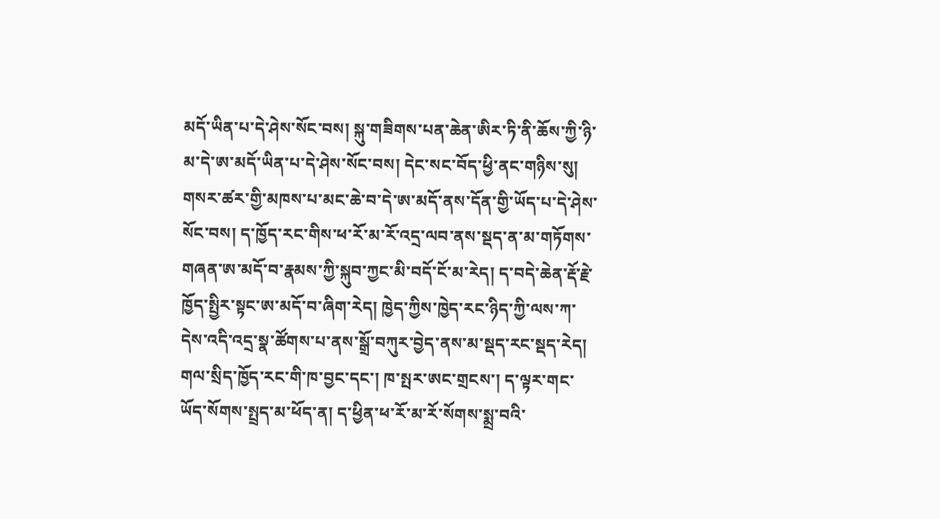མདོ་ཡིན་པ་དེ་ཤེས་སོང་བས། སྐུ་གཟིགས་པན་ཆེན་ཨིར་ཏི་ནི་ཆོས་ཀྱི་ཉི་མ་དེ་ཨ་མདོ་ཡིན་པ་དེ་ཤེས་སོང་བས། དེང་སང་བོད་ཕྱི་ནང་གཉིས་སུ། གསར་ཚར་གྱི་མཁས་པ་མང་ཆེ་བ་དེ་ཨ་མདོ་ནས་དོན་གྱི་ཡོད་པ་དེ་ཤེས་སོང་བས། ད་ཁྱོད་རང་གིས་ཕ་རོ་མ་རོ་འདྲ་ལབ་ནས་སྡད་ན་མ་གཏོགས་གཞན་ཨ་མདོ་བ་རྣམས་ཀྱི་སྐུབ་ཀྱང་མི་བདོ་ངོ་མ་རེད། ད་བདེ་ཆེན་རྡོ་རྗེ་ཁྱོད་སྤྱིར་སྟང་ཨ་མདོ་བ་ཞིག་རེད། ཁྱེད་ཀྱིས་ཁྱེད་རང་ཉིད་ཀྱི་ལས་ཀ་དེས་འདི་འདྲ་སྣ་ཚོགས་པ་ནས་སྒྲོ་བཀུར་བྱེད་ནས་མ་སྡད་རང་སྡད་རེད། གལ་སྲིད་ཁྱོད་རང་གི་ཁ་བྱང་དང་། ཁ་སྤར་ཨང་གྲངས་། ད་ལྟར་གང་ཡོད་སོགས་སྤྲད་མ་ཕོད་ན། ད་ཕྱིན་ཕ་རོ་མ་རོ་སོགས་སྨྲ་བའི་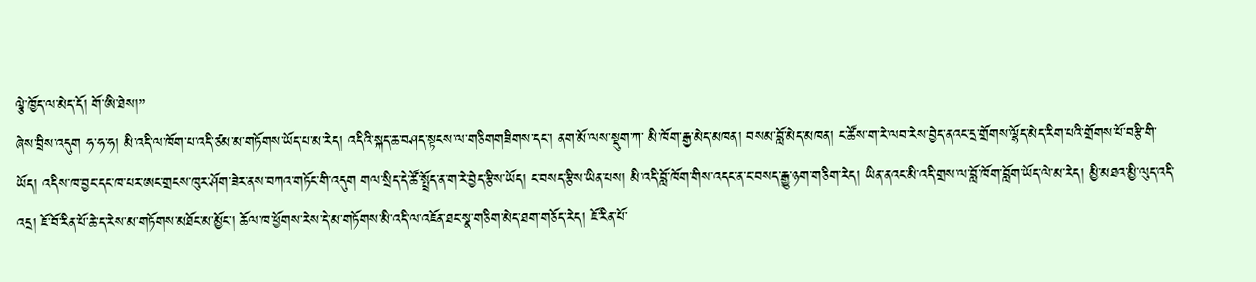ལྕེ་ཁྱོད་ལ་མེད་དོ། གོ་ཨི་ཐེས།”
ཞེས་བྲིས་འདུག ཧ་ཧ་ཧ། མི་འདི་ལ་ཁོག་པ་འདི་ཙམ་མ་གཏོགས་ཡོད་པ་མ་རེད། འདིའི་སྐད་ཆ་བཤད་སྟངས་ལ་གཅིགགཟིགས་དང་། ནག་མོ་ལས་སྡུག་ཀ་ མི་ཁོག་རྒྱ་མེད་མཁན། བསམ་བློ་མེད་མཁན། ང་ཚོས་ག་རེ་ལབ་རེས་བྱེད་ནའང་དྲ་གྲོགས་ལྷོད་མེད་རིག་པའི་གྲོགས་པོ་བརྩི་གི་ཡོད། འདིས་ཁ་བྱང་དང་ཁ་པར་ཨང་གྲངས་ཁུར་ཤོག་ཟེར་ནས་བཀའ་གཏོང་གི་འདུག གལ་སྲིད་དེ་ཚོ་སྤྲོད་ན་ག་རེ་བྱེད་རྩིས་ཡོད། ང་བསད་རྩིས་ཡིན་པས། མི་འདི་བློ་ཁོག་གིས་འདང་ན་ང་བསད་རྒྱུ་ཉག་གཅིག་རེད། ཡིན་ནའང་མི་འདི་གྲས་ལ་བློ་ཁོག་བློག་ཡོད་ལེ་མ་རེད། མྱི་མཐའ་མྱི་ལུད་འདི་འདྲ། ཇོ་བོ་རིན་པོ་ཆེ་ད་རེས་མ་གཏོགས་མཐོང་མ་མྱོང་། ཆོལ་ཁ་ཕྱོགས་རེས་དེ་མ་གཏོགས་མི་འདི་ལ་འཇོན་ཐང་སྣ་གཅིག་མེད་ཐག་གཅོད་རེད། ཇོ་རིན་པོ་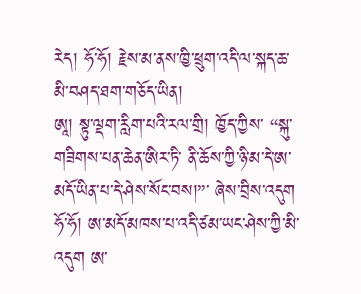རེད། ཧོ་ཧོ། རྗེས་མ་ནས་ཁྱི་ཕྲུག་འདི་ལ་སྐད་ཆ་མི་བཤད་ཐག་གཅོད་ཡིན།
ཨཱ། སྟུ་ལྡག་རླིག་པའི་རལ་གྲི། ཁྱོད་ཀྱིས་ “སྐུ་གཟིགས་པན་ཆེན་ཨིར་ཏི་ ནི་ཆོས་ཀྱི་ཉི་མ་དེ་ཨ་མདོ་ཡིན་པ་དེ་ཤེས་སོང་བས།”་ ཞེས་བྲིས་འདུག ཧོ་ཧོ། ཨ་མདོ་མཁས་པ་འདི་ཙམ་ཡང་ཤེས་ཀྱི་མི་འདུག ཨ་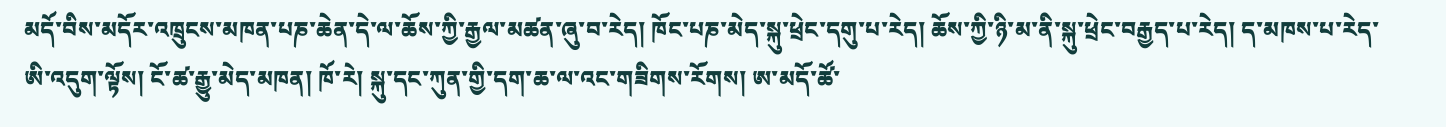མདོ་བིས་མདོར་འཁྲུངས་མཁན་པཎ་ཆེན་དེ་ལ་ཆོས་ཀྱི་རྒྱལ་མཚན་ཞུ་བ་རེད། ཁོང་པཎ་མེད་སྐུ་ཕྲེང་དགུ་པ་རེད། ཆོས་ཀྱི་ཉི་མ་ནི་སྐུ་ཕྲེང་བརྒྱད་པ་རེད། ད་མཁས་པ་རེད་ཨི་འདུག་ལྟོས། ངོ་ཚ་རྒྱུ་མེད་མཁན། ཁོ་རེ། སྐུ་དང་ཀུན་གྱི་དག་ཆ་ལ་འང་གཟིགས་རོགས། ཨ་མདོ་ཚོ་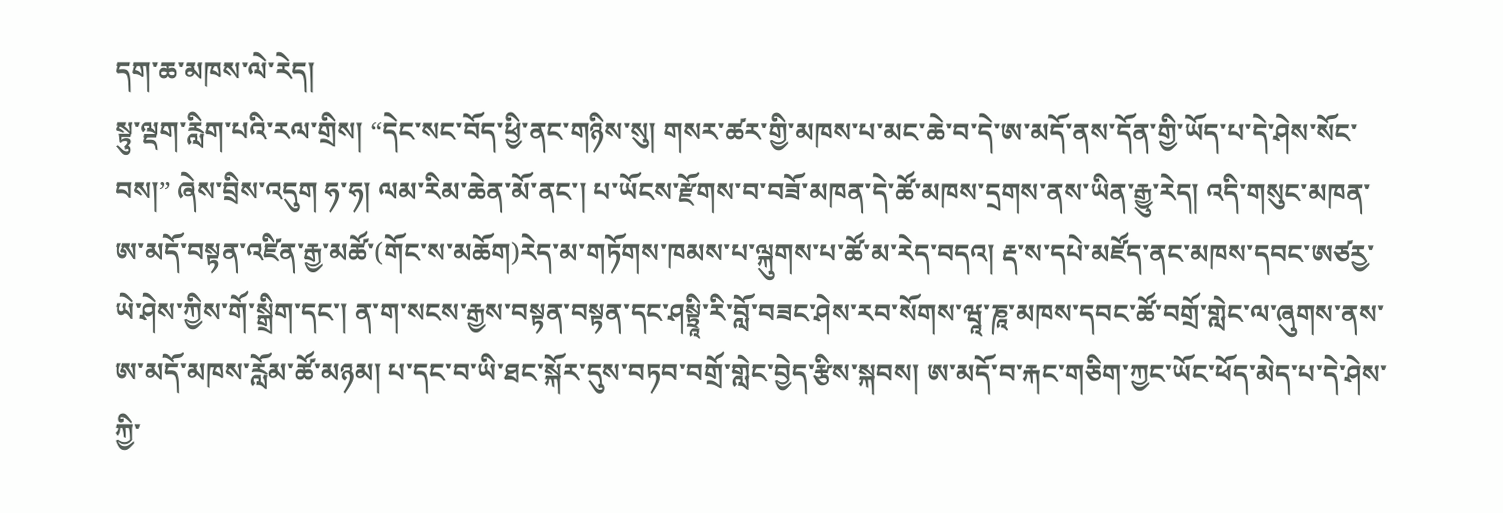དག་ཆ་མཁས་ལེ་རེད།
སྟུ་ལྡག་རླིག་པའི་རལ་གྲིས། “དེང་སང་བོད་ཕྱི་ནང་གཉིས་སུ། གསར་ཚར་གྱི་མཁས་པ་མང་ཆེ་བ་དེ་ཨ་མདོ་ནས་དོན་གྱི་ཡོད་པ་དེ་ཤེས་སོང་བས།” ཞེས་བྲིས་འདུག ཧ་ཧ། ལམ་རིམ་ཆེན་མོ་ནང་། པ་ཡོངས་རྫོགས་བ་བཟོ་མཁན་དེ་ཚོ་མཁས་དྲགས་ནས་ཡིན་རྒྱུ་རེད། འདི་གསུང་མཁན་ཨ་མདོ་བསྟན་འཛིན་རྒྱ་མཚོ་(གོང་ས་མཆོག)རེད་མ་གཏོགས་ཁམས་པ་ལྐུགས་པ་ཚོ་མ་རེད་བདའ། རྡ་ས་དཔེ་མཛོད་ནང་མཁས་དབང་ཨཙརྱ་ཡེ་ཤེས་ཀྱིས་གོ་སྒྲིག་དང་། ན་ག་སངས་རྒྱས་བསྟན་བསྟན་དང་ཤསྟྲཱི་རི་བློ་བཟང་ཤེས་རབ་སོགས་ཝཱ་ཎཱ་མཁས་དབང་ཚོ་བགྲོ་གླེང་ལ་ཞུགས་ནས་ཨ་མདོ་མཁས་རློམ་ཚོ་མཉམ། པ་དང་བ་ཡི་ཐང་སྐོར་དུས་བཏབ་བགྲོ་གླེང་བྱེད་རྩིས་སྐབས། ཨ་མདོ་བ་རྐང་གཅིག་ཀྱང་ཡོང་ཕོད་མེད་པ་དེ་ཤེས་ཀྱི་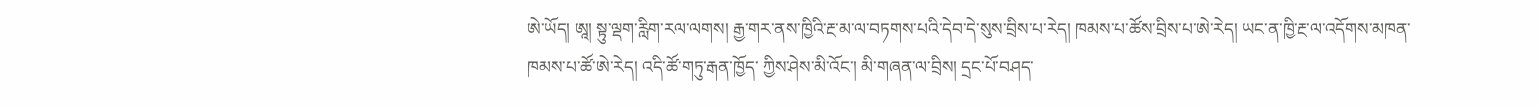ཨེ་ཡོད། ཨཱ། སྟུ་ལྡག་རླིག་རལ་ལགས། རྒྱ་གར་ནས་ཁྱིའི་རྔ་མ་ལ་བཏགས་པའི་དེབ་དེ་སུས་བྲིས་པ་རེད། ཁམས་པ་ཚོས་བྲིས་པ་ཨེ་རེད། ཡང་ན་ཁྱི་རྔ་ལ་འདོགས་མཁན་ཁམས་པ་ཚོ་ཨེ་རེད། འདི་ཚོ་གཏུ་རྒན་ཁྱོད་ ཀྱིས་ཤེས་མི་འོང་། མི་གཞན་ལ་བྲིས། དྲང་པོ་བཤད་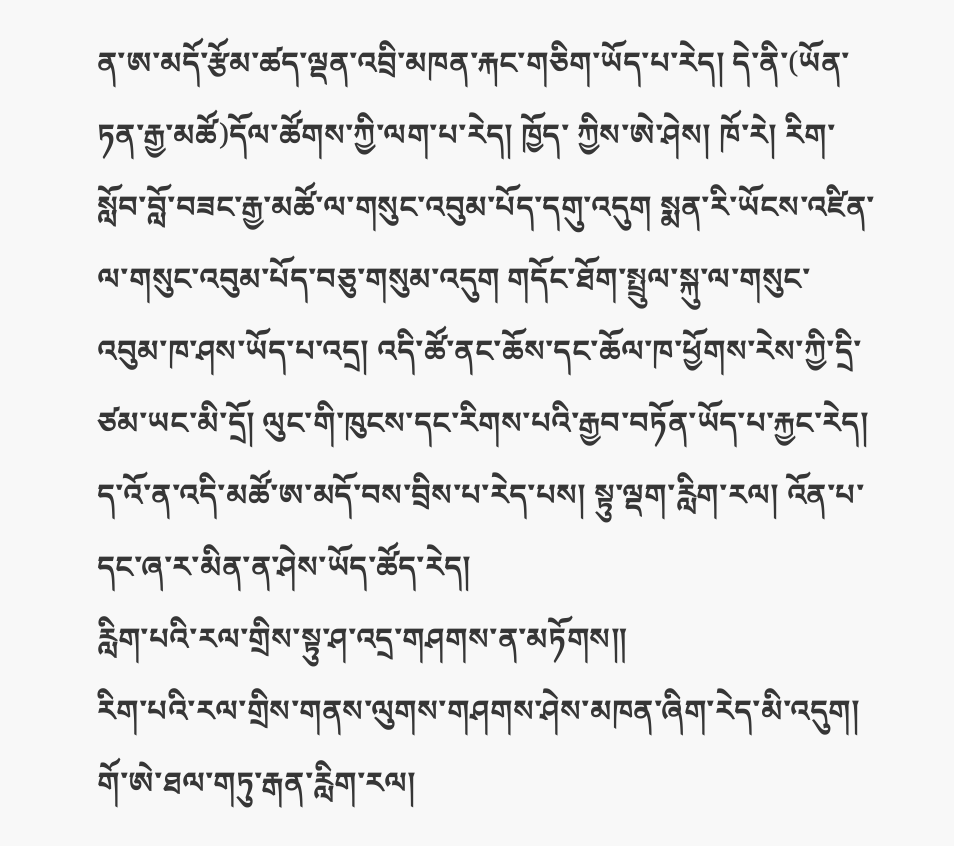ན་ཨ་མདོ་རྩོམ་ཚད་ལྡན་འབྲི་མཁན་རྐང་གཅིག་ཡོད་པ་རེད། དེ་ནི་(ཡོན་ཏན་རྒྱ་མཚོ)དོལ་ཚོགས་ཀྱི་ལག་པ་རེད། ཁྱོད་ ཀྱིས་ཨེ་ཤེས། ཁོ་རེ། རིག་སློབ་བློ་བཟང་རྒྱ་མཚོ་ལ་གསུང་འབུམ་པོད་དགུ་འདུག སྨན་རི་ཡོངས་འཛིན་ལ་གསུང་འབུམ་པོད་བཅུ་གསུམ་འདུག གདོང་ཐོག་སྤྲུལ་སྐུ་ལ་གསུང་འབུམ་ཁ་ཤས་ཡོད་པ་འདྲ། འདི་ཚོ་ནང་ཆོས་དང་ཆོལ་ཁ་ཕྱོགས་རེས་ཀྱི་དྲི་ཙམ་ཡང་མི་དྲོ། ལུང་གི་ཁུངས་དང་རིགས་པའི་རྒྱབ་བཏོན་ཡོད་པ་རྐྱང་རེད། ད་འོ་ན་འདི་མཚོ་ཨ་མདོ་བས་བྲིས་པ་རེད་པས། སྟུ་ལྡག་རླིག་རལ། འོན་པ་དང་ཞ་ར་མིན་ན་ཤེས་ཡོད་ཚོད་རེད།
རླིག་པའི་རལ་གྲིས་སྟུ་ཤ་འདྲ་གཤགས་ན་མཏོགས༎
རིག་པའི་རལ་གྲིས་གནས་ལུགས་གཤགས་ཤེས་མཁན་ཞིག་རེད་མི་འདུག།
གོ་ཨེ་ཐལ་གཏུ་རྒན་རླིག་རལ།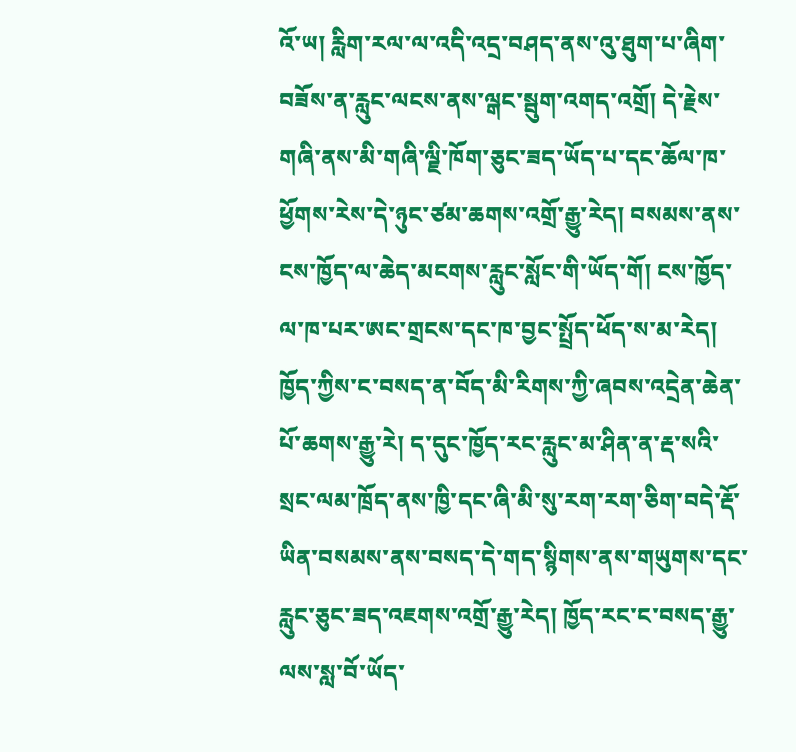འོ་ཡ། རླིག་རལ་ལ་འདི་འདྲ་བཤད་ནས་འུ་ཐུག་པ་ཞིག་བཟོས་ན་རླུང་ལངས་ནས་ལྒང་སྦུག་འགད་འགྲོ། དེ་རྗེས་གཞི་ནས་མི་གཞི་ལྗི་ཁོག་ཅུང་ཟད་ཡོད་པ་དང་ཆོལ་ཁ་ཕྱོགས་རེས་དེ་ཉུང་ཙམ་ཆགས་འགྲོ་རྒྱུ་རེད། བསམས་ནས་ངས་ཁྱོད་ལ་ཆེད་མངགས་རླུང་སློང་གི་ཡོད་གོ། ངས་ཁྱོད་ལ་ཁ་པར་ཨང་གྲངས་དང་ཁ་བྱང་སྤྲོད་ཕོད་ས་མ་རེད། ཁྱོད་ཀྱིས་ང་བསད་ན་བོད་མི་རིགས་ཀྱི་ཞབས་འདྲེན་ཆེན་པོ་ཆགས་རྒྱུ་རེ། ད་དུང་ཁྱོད་རང་རླུང་མ་ཤིན་ན་རྡ་སའི་སྲང་ལམ་ཁྲོད་ནས་ཁྱི་དང་ཞི་མི་སུ་རག་རག་ཅིག་བདེ་རྡོ་ཡིན་བསམས་ནས་བསད་དེ་གད་སྙིགས་ནས་གཡུགས་དང་རླུང་ཅུང་ཟད་འཇགས་འགྲོ་རྒྱུ་རེད། ཁྱོད་རང་ང་བསད་རྒྱུ་ལས་སླ་བོ་ཡོད་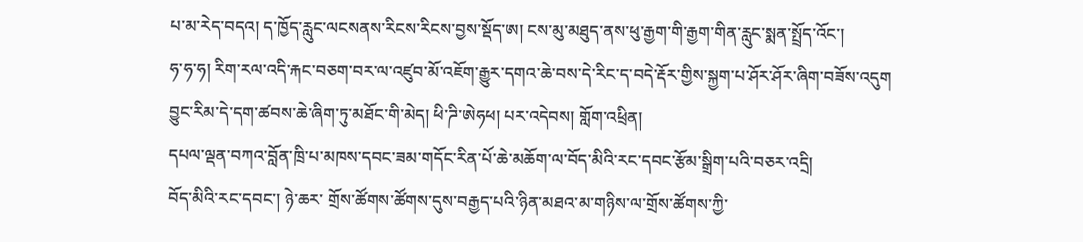པ་མ་རེད་བདའ། ད་ཁྱོད་རླུང་ལངསནས་རིངས་རིངས་བྱས་སྡོད་ཨ། ངས་མུ་མཐུད་ནས་ཕུ་རྒྱག་གི་རྒྱག་གིན་རླུང་སྨན་སྤྲོད་འོང་།
ཧ་ཧ་ཧ། རིག་རལ་འདི་རྐང་བཅག་བར་ལ་འཛུབ་མོ་འཇོག་རྒྱུར་དགའ་ཆེ་བས་དེ་རིང་ད་བདེ་རྡོར་གྱིས་སྐྱག་པ་ཤོར་ཤོར་ཞིག་བཟོས་འདུག
བྱུང་རིམ་དེ་དག་ཚབས་ཆེ་ཞིག་ཏུ་མཐོང་གི་མེད། ཕི་ཌི་ཨེཧཕ། པར་འདེབས། གློག་འཕྲིན།
དཔལ་ལྡན་བཀའ་བློན་ཁྲི་པ་མཁས་དབང་ཟམ་གདོང་རིན་པོ་ཆེ་མཆོག་ལ་བོད་མིའི་རང་དབང་རྩོམ་སྒྲིག་པའི་བཅར་འདྲི།
བོད་མིའི་རང་དབང་། ཉེ་ཆར་ གྲོས་ཚོགས་ཚོགས་དུས་བརྒྱད་པའི་ཉིན་མཐའ་མ་གཉིས་ལ་གྲོས་ཚོགས་ཀྱི་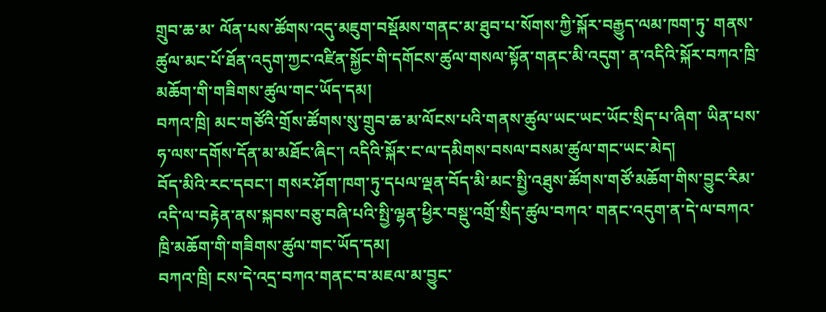གྲུབ་ཆ་མ་ ལོན་པས་ཚོགས་འདུ་མཇུག་བསྡོམས་གནང་མ་ཐུབ་པ་སོགས་ཀྱི་སྐོར་བརྒྱུད་ལམ་ཁག་ཏུ་ གནས་ཚུལ་མང་པོ་ཐོན་འདུག་ཀྱང་འཛིན་སྐྱོང་གི་དགོངས་ཚུལ་གསལ་སྟོན་གནང་མི་འདུག་ ན་འདིའི་སྐོར་བཀའ་ཁྲི་མཆོག་གི་གཟིགས་ཚུལ་གང་ཡོད་དམ།
བཀའ་ཁྲི། མང་གཙོའི་གྲོས་ཚོགས་སུ་གྲུབ་ཆ་མ་ལོངས་པའི་གནས་ཚུལ་ཡང་ཡང་ཡོང་སྲིད་པ་ཞིག་ ཡིན་པས་ཧ་ལས་དགོས་དོན་མ་མཐོང་ཞིང་། འདིའི་སྐོར་ང་ལ་དམིགས་བསལ་བསམ་ཚུལ་གང་ཡང་མེད།
བོད་མིའི་རང་དབང་། གསར་ཤོག་ཁག་ཏུ་དཔལ་ལྡན་བོད་མི་མང་སྤྱི་འཐུས་ཚོགས་གཙོ་མཆོག་གིས་བྱུང་རིམ་ འདི་ལ་བརྟེན་ནས་སྐབས་བཅུ་བཞི་པའི་སྤྱི་ལྷན་ཕྱིར་བསྡུ་འགྲོ་སྲིད་ཚུལ་བཀའ་ གནང་འདུག་ན་དེ་ལ་བཀའ་ཁྲི་མཆོག་གི་གཟིགས་ཚུལ་གང་ཡོད་དམ།
བཀའ་ཁྲི། ངས་དེ་འདྲ་བཀའ་གནང་བ་མཇལ་མ་བྱུང་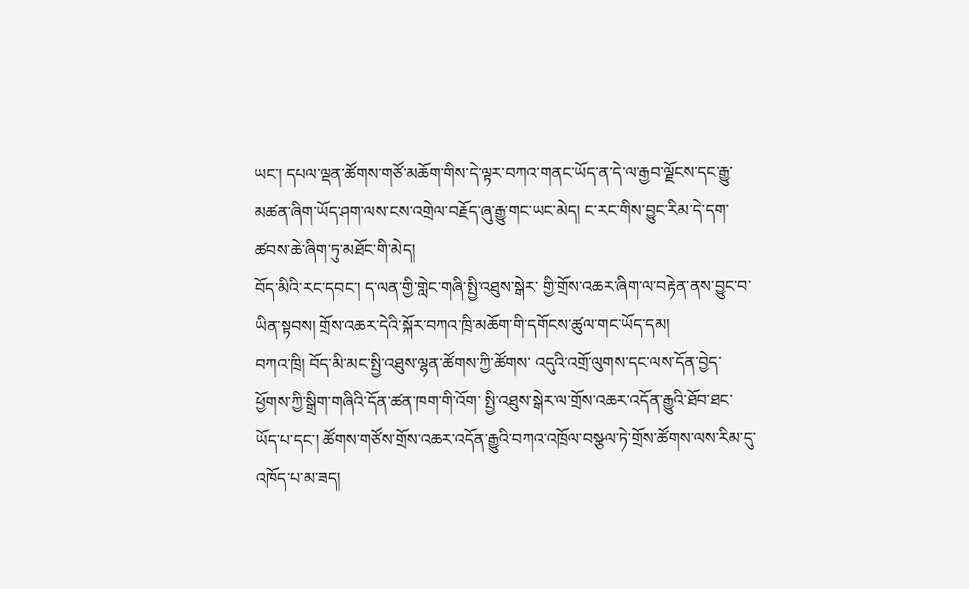ཡང་། དཔལ་ལྡན་ཚོགས་གཙོ་མཆོག་གིས་དེ་ལྟར་བཀའ་གནང་ཡོད་ན་དེ་ལ་རྒྱབ་ལྗོངས་དང་རྒྱུ་ མཚན་ཞིག་ཡོད་ཤག་ལས་ངས་འགྲེལ་བརྗོད་ཞུ་རྒྱུ་གང་ཡང་མེད། ང་རང་གིས་བྱུང་རིམ་དེ་དག་ཚབས་ཆེ་ཞིག་ཏུ་མཐོང་གི་མེད།
བོད་མིའི་རང་དབང་། ད་ལན་གྱི་གླེང་གཞི་སྤྱི་འཐུས་སྒེར་ གྱི་གྲོས་འཆར་ཞིག་ལ་བརྟེན་ནས་བྱུང་བ་ཡིན་སྟབས། གྲོས་འཆར་དེའི་སྐོར་བཀའ་ཁྲི་མཆོག་གི་དགོངས་ཚུལ་གང་ཡོད་དམ།
བཀའ་ཁྲི། བོད་མི་མང་སྤྱི་འཐུས་ལྷན་ཚོགས་ཀྱི་ཚོགས་ འདུའི་འགྲོ་ལུགས་དང་ལས་དོན་བྱེད་ཕྱོགས་ཀྱི་སྒྲིག་གཞིའི་དོན་ཚན་ཁག་གི་འོག་ སྤྱི་འཐུས་སྒེར་ལ་གྲོས་འཆར་འདོན་རྒྱུའི་ཐོབ་ཐང་ཡོད་པ་དང་། ཚོགས་གཙོས་གྲོས་འཆར་འདོན་རྒྱུའི་བཀའ་འཁྲོལ་བསྩལ་ཏེ་གྲོས་ཚོགས་ལས་རིམ་དུ་ འཁོད་པ་མ་ཟད།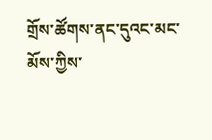གྲོས་ཚོགས་ནང་དུའང་མང་མོས་ཀྱིས་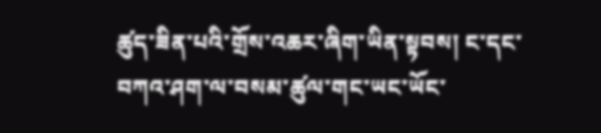ཚུད་ཟིན་པའི་གྲོས་འཆར་ཞིག་ཡིན་སྟབས། ང་དང་བཀའ་ཤག་ལ་བསམ་ཚུལ་གང་ཡང་ཡོང་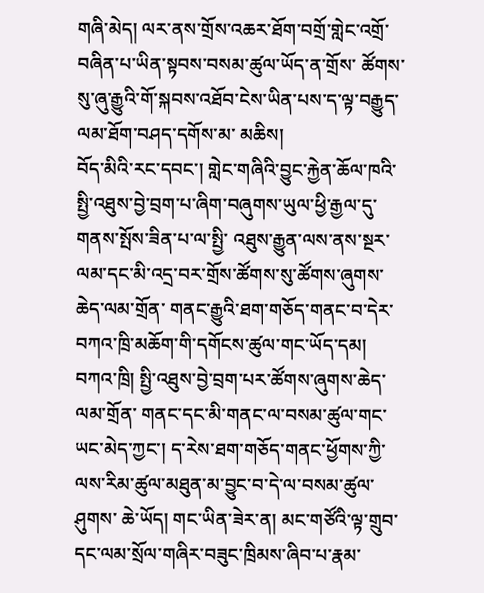གཞི་མེད། ལར་ནས་གྲོས་འཆར་ཐོག་བགྲོ་གླེང་འགྲོ་བཞིན་པ་ཡིན་སྟབས་བསམ་ཚུལ་ཡོད་ན་གྲོས་ ཚོགས་སུ་ཞུ་རྒྱུའི་གོ་སྐབས་འཐོབ་ངེས་ཡིན་པས་ད་ལྟ་བརྒྱུད་ལམ་ཐོག་བཤད་དགོས་མ་ མཆིས།
བོད་མིའི་རང་དབང་། གླེང་གཞིའི་བྱུང་རྐྱེན་ཆོལ་ཁའི་ སྤྱི་འཐུས་བྱེ་བྲག་པ་ཞིག་བཞུགས་ཡུལ་ཕྱི་རྒྱལ་དུ་གནས་སྤོས་ཟིན་པ་ལ་སྤྱི་ འཐུས་རྒྱུན་ལས་ནས་སྔར་ལམ་དང་མི་འདྲ་བར་གྲོས་ཚོགས་སུ་ཚོགས་ཞུགས་ཆེད་ལམ་གྲོན་ གནང་རྒྱུའི་ཐག་གཅོད་གནང་བ་དེར་བཀའ་ཁྲི་མཆོག་གི་དགོངས་ཚུལ་གང་ཡོད་དམ།
བཀའ་ཁྲི། སྤྱི་འཐུས་བྱེ་བྲག་པར་ཚོགས་ཞུགས་ཆེད་ལམ་གྲོན་ གནང་དང་མི་གནང་ལ་བསམ་ཚུལ་གང་ཡང་མེད་ཀྱང་། ད་རེས་ཐག་གཅོད་གནང་ཕྱོགས་ཀྱི་ལས་རིམ་ཚུལ་མཐུན་མ་བྱུང་བ་དེ་ལ་བསམ་ཚུལ་ཤུགས་ ཆེ་ཡོད། གང་ཡིན་ཟེར་ན། མང་གཙོའི་ལྟ་གྲུབ་དང་ལམ་སྲོལ་གཞིར་བཟུང་ཁྲིམས་ཞིབ་པ་རྣམ་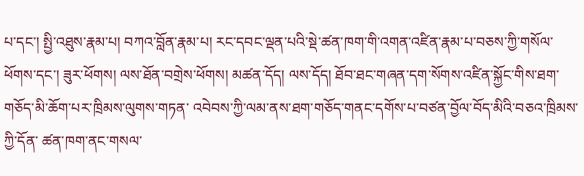པ་དང་། སྤྱི་འཐུས་རྣམ་པ། བཀའ་བློན་རྣམ་པ། རང་དབང་ལྡན་པའི་སྡེ་ཚན་ཁག་གི་འགན་འཛིན་རྣམ་པ་བཅས་ཀྱི་གསོལ་ཕོགས་དང་། ཟུར་ཕོགས། ལས་ཐོན་བགྲེས་ཕོགས། མཚན་དོད། ལས་དོད། ཐོབ་ཐང་གཞན་དག་སོགས་འཛིན་སྐྱོང་གིས་ཐག་གཅོད་མི་ཆོག་པར་ཁྲིམས་ལུགས་གཏན་ འབེབས་ཀྱི་ལམ་ནས་ཐག་གཅོད་གནང་དགོས་པ་བཙན་བྱོལ་བོད་མིའི་བཅའ་ཁྲིམས་ཀྱི་དོན་ ཚན་ཁག་ནང་གསལ་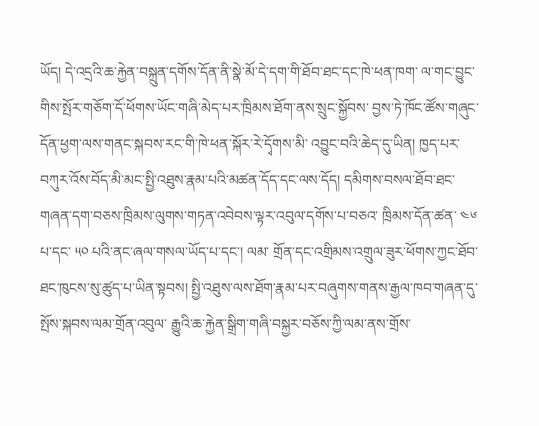ཡོད། དེ་འདྲའི་ཆ་རྐྱེན་བསྐྲུན་དགོས་དོན་ནི་སྣེ་མོ་དེ་དག་གི་ཐོབ་ཐང་དང་ཁེ་ཕན་ཁག་ ལ་གང་བྱུང་གིས་སྤོར་གཅོག་དོ་ཕོགས་ཡོང་གཞི་མེད་པར་ཁྲིམས་ཐོག་ནས་སྲུང་སྐྱོབས་ བྱས་ཏེ་ཁོང་ཚོས་གཞུང་དོན་ཕྱག་ལས་གནང་སྐབས་རང་གི་ཁེ་ཕན་སྐོར་རེ་དྭོགས་མི་ འབྱུང་བའི་ཆེད་དུ་ཡིན། ཁྱད་པར་བཀུར་འོས་བོད་མི་མང་སྤྱི་འཐུས་རྣམ་པའི་མཚན་དོད་དང་ལས་དོད། དམིགས་བསལ་ཐོབ་ཐང་གཞན་དག་བཅས་ཁྲིམས་ལུགས་གཏན་འབེབས་ལྟར་འབུལ་དགོས་པ་བཅའ་ ཁྲིམས་དོན་ཚན་ ༤༦ པ་དང་ ༥༠ པའི་ནང་ཞལ་གསལ་ཡོད་པ་དང་། ལམ་ གྲོན་དང་འགྲིམས་འགྲུལ་ཟུར་ཕོགས་ཀྱང་ཐོབ་ཐང་ཁུངས་སུ་ཚུད་པ་ཡིན་སྟབས། སྤྱི་འཐུས་ལས་ཐོག་རྣམ་པར་བཞུགས་གནས་རྒྱལ་ཁབ་གཞན་དུ་སྤོས་སྐབས་ལམ་གྲོན་འབུལ་ རྒྱུའི་ཆ་རྐྱེན་སྒྲིག་གཞི་བསྐྱར་བཅོས་ཀྱི་ལམ་ནས་གྲོས་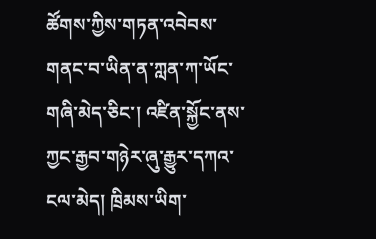ཚོགས་ཀྱིས་གཏན་འབེབས་ གནང་བ་ཡིན་ན་ཀླན་ཀ་ཡོང་གཞི་མེད་ཅིང་། འཛིན་སྐྱོང་ནས་ཀྱང་རྒྱབ་གཉེར་ཞུ་རྒྱུར་དཀའ་ངལ་མེད། ཁྲིམས་ཡིག་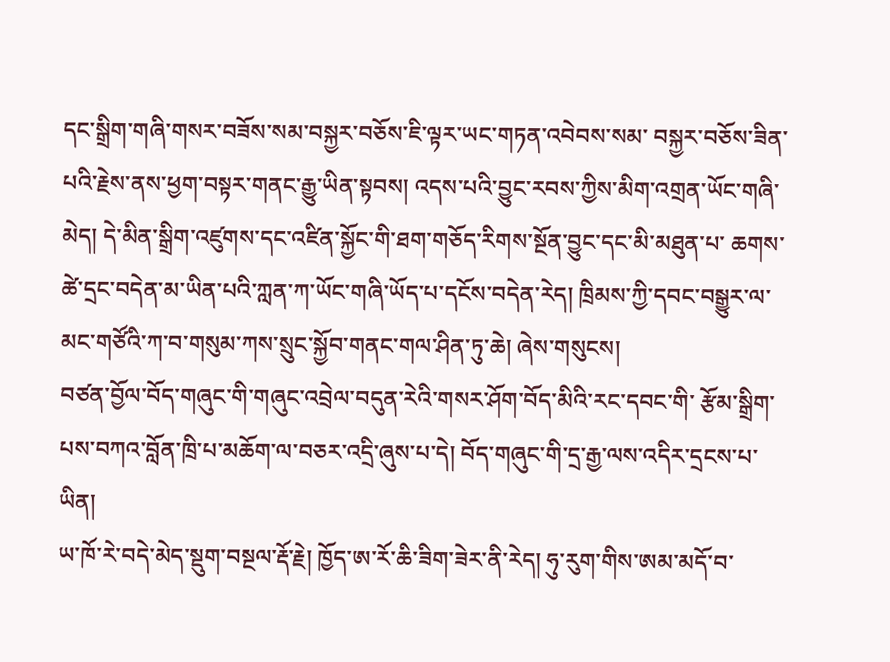དང་སྒྲིག་གཞི་གསར་བཟོས་སམ་བསྐྱར་བཅོས་ཇི་ལྟར་ཡང་གཏན་འབེབས་སམ་ བསྐྱར་བཅོས་ཟིན་པའི་རྗེས་ནས་ཕྱག་བསྟར་གནང་རྒྱུ་ཡིན་སྟབས། འདས་པའི་བྱུང་རབས་ཀྱིས་མིག་འགྲན་ཡོང་གཞི་མེད། དེ་མིན་སྒྲིག་འཛུགས་དང་འཛིན་སྐྱོང་གི་ཐག་གཅོད་རིགས་སྔོན་བྱུང་དང་མི་མཐུན་པ་ ཆགས་ཚེ་དྲང་བདེན་མ་ཡིན་པའི་ཀླན་ཀ་ཡོང་གཞི་ཡོད་པ་དངོས་བདེན་རེད། ཁྲིམས་ཀྱི་དབང་བསྒྱུར་ལ་མང་གཙོའི་ཀ་བ་གསུམ་ཀས་སྲུང་སྐྱོབ་གནང་གལ་ཤིན་ཏུ་ཆེ། ཞེས་གསུངས།
བཙན་བྱོལ་བོད་གཞུང་གི་གཞུང་འབྲེལ་བདུན་རེའི་གསར་ཤོག་བོད་མིའི་རང་དབང་གི་ རྩོམ་སྒྲིག་པས་བཀའ་བློན་ཁྲི་པ་མཆོག་ལ་བཅར་འདྲི་ཞུས་པ་དེ། བོད་གཞུང་གི་དྲ་རྒྱ་ལས་འདིར་དྲངས་པ་ཡིན།
ཡ་ཁོ་རེ་བདེ་མེད་སྡུག་བསྔལ་རྡོ་རྗེ། ཁྱོད་ཨ་རོ་ཆི་ཟིག་ཟེར་ནི་རེད། ཧུ་རུག་གིས་ཨམ་མདོ་བ་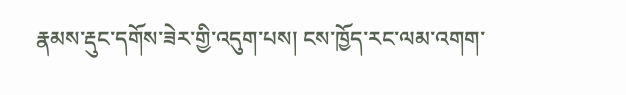རྣམས་རྡུང་དགོས་ཟེར་གྱི་འདུག་པས། ངས་ཁྱོད་རང་ལམ་འགག་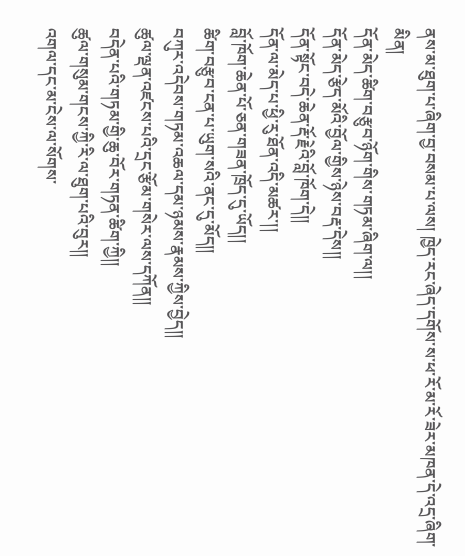ནས་མ་ཐུག་པ་ཞིག་བྱ་བསམ་པ་ལས། ཁྱེད་རང་ཞེད་དགོས་ས་ཕ་རོ་མ་རོ་ཟེར་མཁན་དེ་འདྲ་ཞིག་མིན།
དོན་མེད་ཚིག་བརྩུབ་ཉོག་གིས་གཏམ་ཞིག་ལ།།
དོན་མེད་རྩེད་མོའི་བྱོལ་གྱིས་ཉེས་བརྡ་དེས།།
དོན་སྟོང་བདེ་ཆེན་རྡོ་རྗེའི་བློ་ཁོག་དེ།།
དོན་ལ་མེད་པ་ཕྱི་རུ་ཐོན་འདི་མཚར་།།
བློ་ཁོག་ཆེན་པོ་ཅན་གཟན་ཁྲོད་དུ་ཡོད།།
ཚིག་བརྩུབ་ངན་པ་ཡུག་སའི་ནང་དུ་མོད།།
བཀུར་འདེབས་གཏམ་འཆལ་དམ་ཉམས་རྣམས་ཀྱིས་བྱེད།།
ཚུལ་ལྡན་འཛངས་པའི་དྲང་རྩོམ་གསེར་ལས་དཀོན།།
བདེན་པའི་གཏམ་གྱི་ཆུ་བོར་གཏན་ཚིག་ཀྱི།།
ཚུལ་གསུམ་གངས་ཀྱི་རི་ལ་ཐུག་པའི་བུར།།
འགལ་དང་མ་ངེས་ལ་སོགས་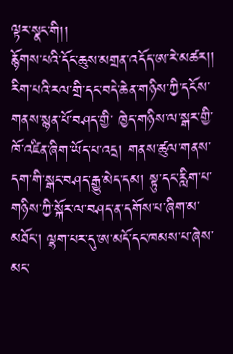ལྟར་སྣང་གི།།
རྙོགས་པའི་དོང་ཆུས་མགྲན་འདོད་ཨ་རེ་མཚར།།
རིག་པའི་རལ་གྲི་དང་བདེ་ཆེན་གཉིས་ཀྱི་དངོས་གནས་སྙན་པོ་བཤད་གྱི་ ཁྱེད་གཉིས་ལ་སྒར་གྱི་ཁོ་འཛིན་ཞིག་ཡོད་པ་འདྲ། གནས་ཚུལ་གནས་དག་གི་སྒང་བཤད་རྒྱུ་མེད་དམ། སྟུ་དང་རླིག་པ་གཉིས་ཀྱི་སྐོར་ལ་བཤད་ན་དགོས་པ་ཞིག་མ་མཐོང་། ལྷག་པར་དུ་ཨ་མདོ་དང་ཁམས་པ་ཞེས་མང་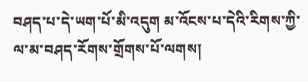བཤད་པ་དེ་ཡག་པོ་མི་འདུག མ་འོངས་པ་དེའི་རིགས་ཀྱི་ལ་མ་བཤད་རོགས་གྲོགས་པོ་ལགས།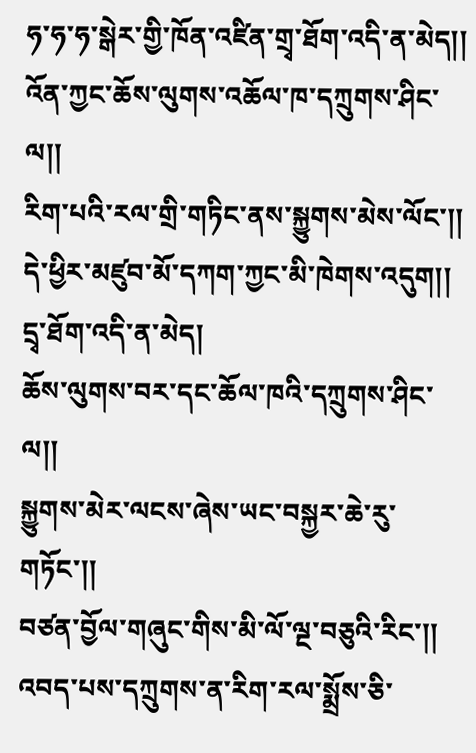ཧ་ཧ་ཧ་སྒེར་གྱི་ཁོན་འཛིན་གྲྭ་ཐོག་འདི་ན་མེད།།
འོན་ཀྱང་ཆོས་ལུགས་འཆོལ་ཁ་དཀྲུགས་ཤིང་ལ།།
རིག་པའི་རལ་གྲི་གཏིང་ནས་སྐྱུགས་མེས་ལོང་།།
དེ་ཕྱིར་མཛུབ་མོ་དཀག་ཀྱང་མི་ཁེགས་འདུག།།
དྲྭ་ཐོག་འདི་ན་མེད།
ཆོས་ལུགས་བར་དང་ཆོལ་ཁའི་དཀྲུགས་ཤིང་ལ།།
སྐྱུགས་མེར་ལངས་ཞེས་ཡང་བསྐྱར་ཆེ་རུ་གཏོང་།།
བཙན་བྱོལ་གཞུང་གིས་མི་ལོ་ལྔ་བཅུའི་རིང་།།
འབད་པས་དཀྲུགས་ན་རིག་རལ་སྨྲོས་ཅི་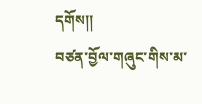དགོས།།
བཙན་བྱོལ་གཞུང་གིས་མ་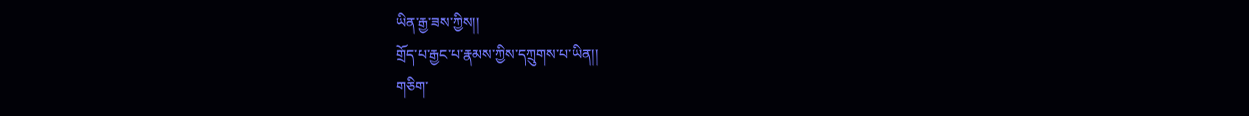ཡིན་རྒྱ་ཟས་ཀྱིས།།
གྲོད་པ་རྒྱང་པ་རྣམས་ཀྱིས་དཀྲུགས་པ་ཡིན།།
གཅིག་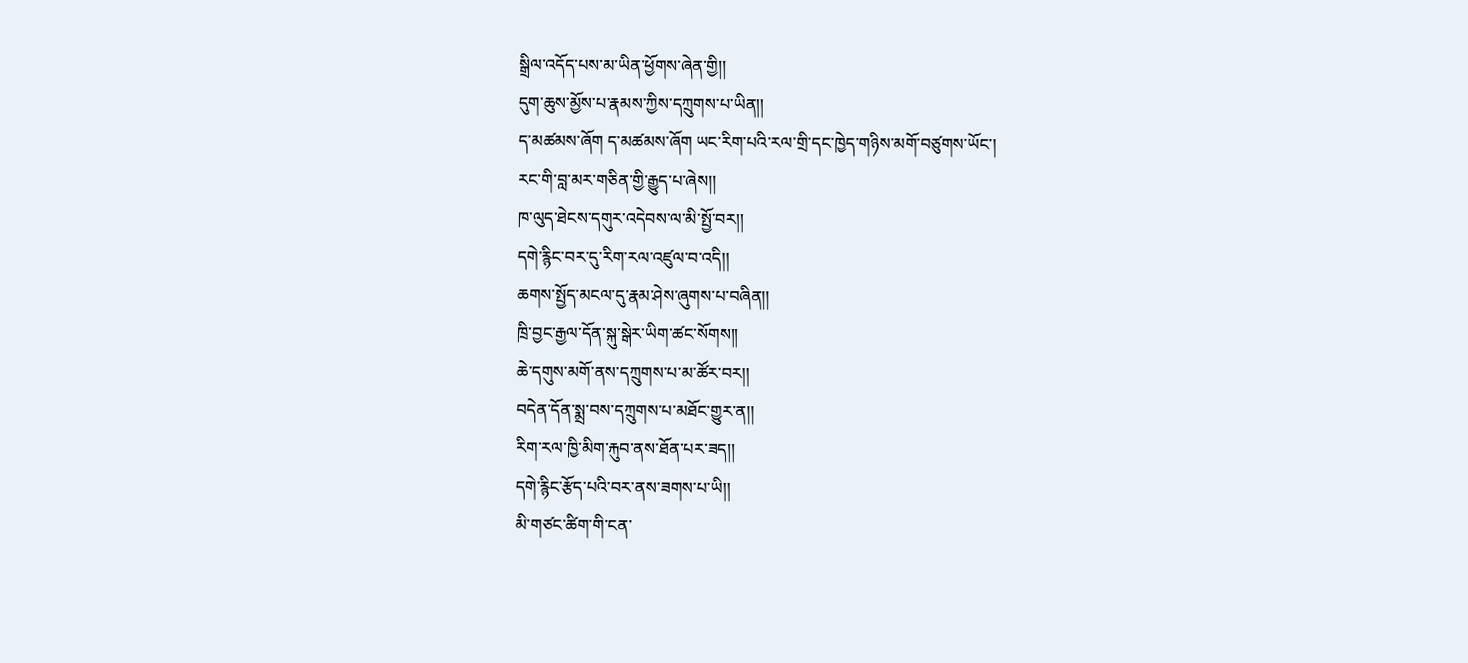སྒྲིལ་འདོད་པས་མ་ཡིན་ཕྱོགས་ཞེན་གྱི།།
དུག་ཆུས་མྱོས་པ་རྣམས་ཀྱིས་དཀྲུགས་པ་ཡིན།།
ད་མཚམས་ཞོག ད་མཚམས་ཞོག ཡང་རིག་པའི་རལ་གྲི་དང་ཁྱེད་གཉིས་མགོ་བཙུགས་ཡོང་།
རང་གི་བླ་མར་གཅིན་གྱི་རྒྱུད་པ་ཞེས།།
ཁ་ལུད་ཐེངས་དགུར་འདེབས་ལ་མི་སྤྱོ་བར།།
དགེ་རྙིང་བར་དུ་རིག་རལ་འཛུལ་བ་འདི།།
ཆགས་སྤྱོད་མངལ་དུ་རྣམ་ཤེས་ཞུགས་པ་བཞིན།།
ཁྲི་བྱང་རྒྱལ་དོན་སྐུ་སྒེར་ཡིག་ཚང་སོགས།།
ཆེ་དགུས་མགོ་ནས་དཀྲུགས་པ་མ་ཚོར་བར།།
བདེན་དོན་སྨྲ་བས་དཀྲུགས་པ་མཐོང་གྱུར་ན།།
རིག་རལ་ཁྱི་མིག་རྐུབ་ནས་ཐོན་པར་ཟད།།
དགེ་རྙིང་རྩོད་པའི་བར་ནས་ཟགས་པ་ཡི།།
མི་གཙང་ཚིག་གི་ངན་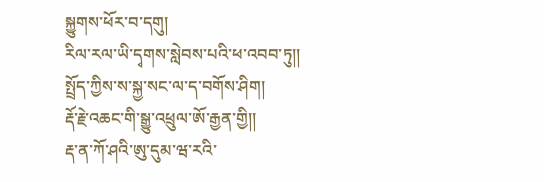སྐྱུགས་ཕོར་བ་དགུ།
རིལ་རལ་ཡི་དྭགས་སླེབས་པའི་ཕ་འབབ་ཏུ།།
སྤྲོད་ཀྱིས་ས་སྐྱ་སང་ལ་ད་བགོས་ཤིག།
རྡོ་རྗེ་འཆང་གི་སྒྱུ་འཕྲུལ་ཨོ་རྒྱན་གྱི།།
རྡ་ན་ཀོ་ཤའི་ཨུ་དུམ་ཝ་རའི་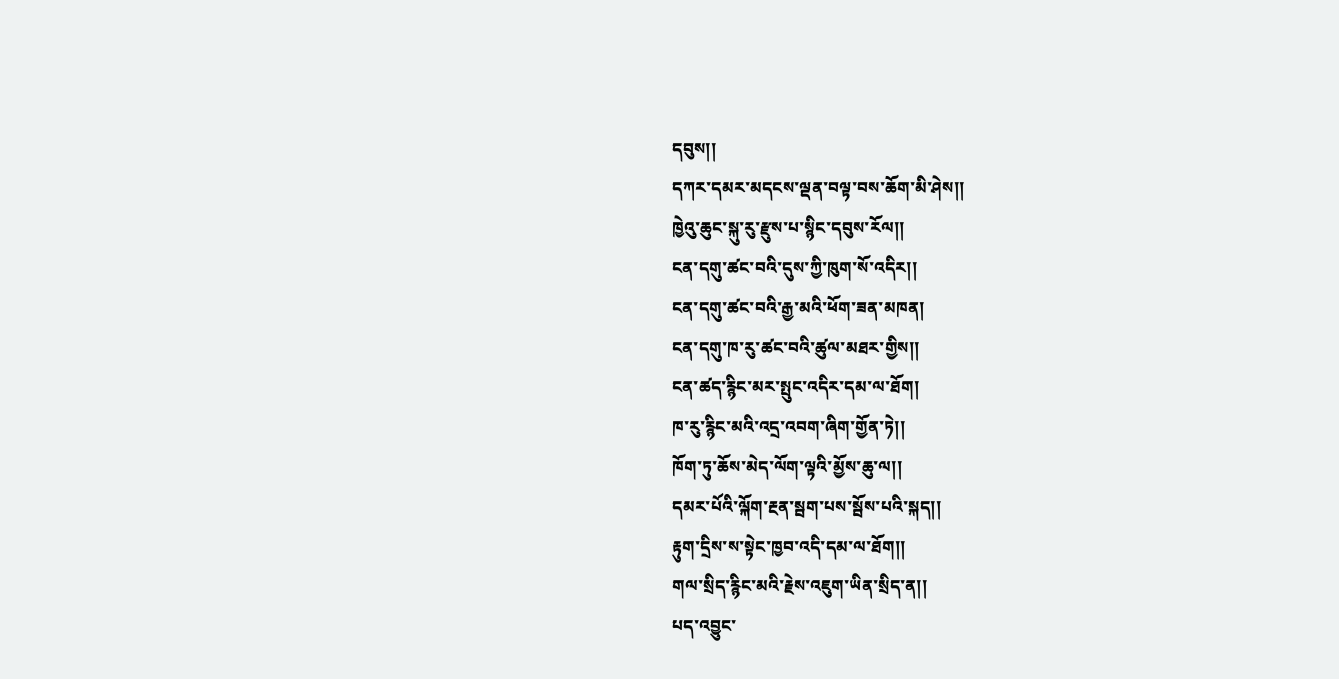དབུས།།
དཀར་དམར་མདངས་ལྡན་བལྟ་བས་ཆོག་མི་ཤེས།།
ཁྱེའུ་ཆུང་སྐུ་རུ་རྫུས་པ་སྙིང་དབུས་རོལ།།
ངན་དགུ་ཚང་བའི་དུས་ཀྱི་ཁུག་སོ་འདིར།།
ངན་དགུ་ཚང་བའི་རྒྱ་མའི་ཕོག་ཟན་མཁན།
ངན་དགུ་ཁ་རུ་ཚང་བའི་ཚུལ་མཐར་གྱིས།།
ངན་ཚད་རྙིང་མར་སྤུང་འདིར་དམ་ལ་ཐོག།
ཁ་རུ་རྙིང་མའི་འདྲ་འབག་ཞིག་གྱོན་ཏེ།།
ཁོག་ཏུ་ཆོས་མེད་ལོག་ལྟའི་མྱོས་ཆུ་ལ།།
དམར་པོའི་ལྐོག་རྔན་སྦག་པས་སྦོས་པའི་སྐད།།
རྟུག་དྲིས་ས་སྟེང་ཁྱབ་འདི་དམ་ལ་ཐོག།།
གལ་སྲིད་རྙིང་མའི་རྗེས་འཇུག་ཡིན་སྲིད་ན།།
པད་འབྱུང་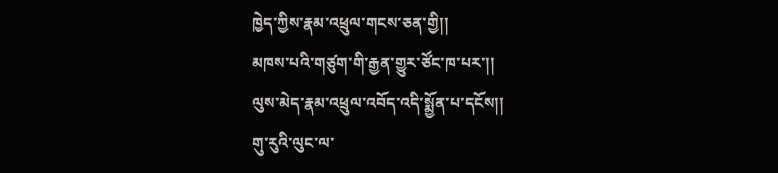ཁྱེད་ཀྱིས་རྣམ་འཕྲུལ་གངས་ཅན་གྱི།།
མཁས་པའི་གཙུག་གི་རྒྱན་གྱུར་ཙོང་ཁ་པར་།།
ལུས་མེད་རྣམ་འཕྲུལ་འབོད་འདི་སྨྱོན་པ་དངོས།།
གུ་རུའི་ལུང་ལ་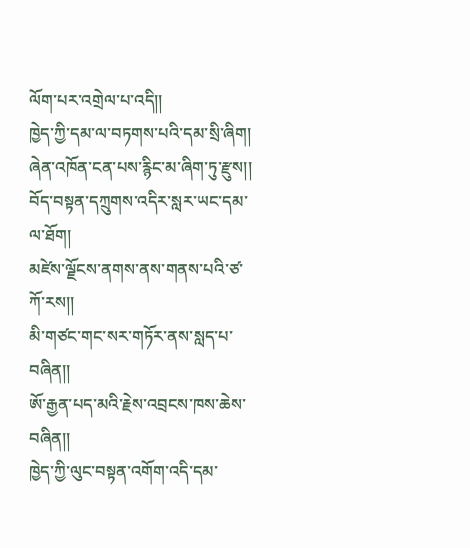ལོག་པར་འགྲེལ་པ་འདི།།
ཁྱེད་ཀྱི་དམ་ལ་བཏགས་པའི་དམ་སྲི་ཞིག།
ཞེན་འཁོན་ངན་པས་རྙིང་མ་ཞིག་ཏུ་རྫུས།།
བོད་བསྟན་དཀྲུགས་འདིར་སླར་ཡང་དམ་ལ་ཐོག།
མཛེས་ལྗོངས་ནགས་ནས་གནས་པའི་ཙ་ཀོ་རས།།
མི་གཙང་གང་སར་གཏོར་ནས་སླད་པ་བཞིན།།
ཨོ་རྒྱན་པད་མའི་རྗེས་འབྲངས་ཁས་ཆེས་བཞིན།།
ཁྱེད་ཀྱི་ལུང་བསྟན་འགོག་འདི་དམ་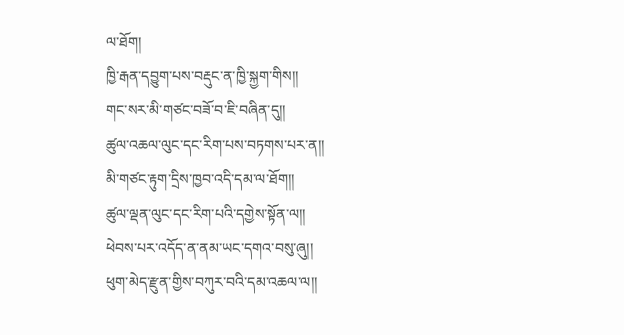ལ་ཐོག།
ཁྱི་རྒན་དབྱུག་པས་བརྡུང་ན་ཁྱི་སྐྱག་གིས།།
གང་སར་མི་གཙང་བཟོ་བ་ཇི་བཞིན་དུ།།
ཚུལ་འཆལ་ལུང་དང་རིག་པས་བཏགས་པར་ན།།
མི་གཙང་རྟུག་དྲིས་ཁྱབ་འདི་དམ་ལ་ཐོག།།
ཚུལ་ལྡན་ལུང་དང་རིག་པའི་དགྱེས་སྟོན་ལ།།
ཕེབས་པར་འདོད་ན་ནམ་ཡང་དགའ་བསུ་ཞུ།།
ཕུག་མེད་རྫུན་གྱིས་བཀུར་བའི་དམ་འཆལ་ལ།།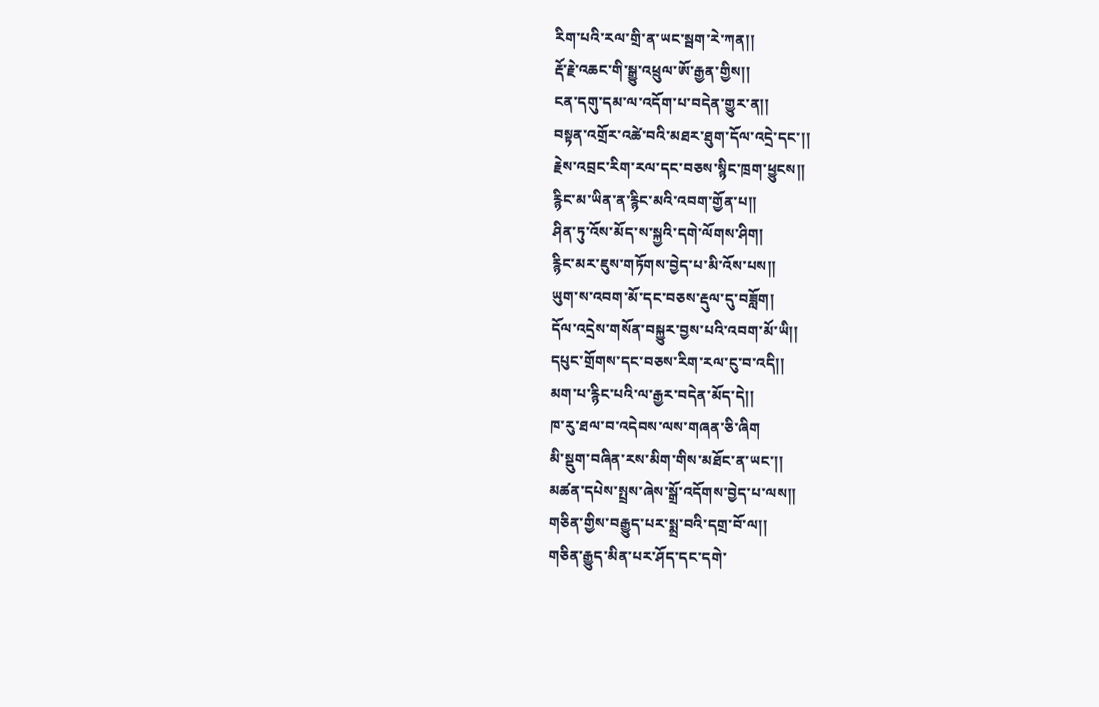རིག་པའི་རལ་གྲི་ན་ཡང་སྦག་རེ་ཀན།།
རྡོ་རྗེ་འཆང་གི་སྒྱུ་འཕྲུལ་ཨོ་རྒྱན་གྱིས།།
ངན་དགུ་དམ་ལ་འདོག་པ་བདེན་གྱུར་ན།།
བསྟན་འགྲོར་འཚེ་བའི་མཐར་ཐུག་དོལ་འདྲེ་དང་།།
རྗེས་འབྲང་རིག་རལ་དང་བཅས་སྙིང་ཁྲག་ཕྱུངས།།
རྙིང་མ་ཡིན་ན་རྙིང་མའི་འབག་གྱོན་པ།།
ཤིན་ཏུ་འོས་མོད་ས་སྐྱའི་དགེ་ལོགས་ཤིག།
རྙིང་མར་ཇུས་གཏོགས་བྱེད་པ་མི་འོས་པས།།
ཡུག་ས་འབག་མོ་དང་བཅས་རྡུལ་དུ་བཟློག།
དོལ་འདྲེས་གསོན་བསྐྱུར་བྱས་པའི་འབག་མོ་ཡི།།
དཔུང་གྲོགས་དང་བཅས་རིག་རལ་ངུ་བ་འདི།།
མག་པ་རྙིང་པའི་ལ་རྒྱར་བདེན་མོད་དེ།།
ཁ་རུ་ཐལ་བ་འདེབས་ལས་གཞན་ཅི་ཞིག
མི་སྡུག་བཞིན་རས་མིག་གིས་མཐོང་ན་ཡང་།།
མཚན་དཔེས་སྤྲས་ཞེས་སྒྲོ་འདོགས་བྱེད་པ་ལས།།
གཅིན་གྱིས་བརྒྱུད་པར་སྨྲ་བའི་དགྲ་བོ་ལ།།
གཅིན་རྒྱུད་མིན་པར་ཤོད་དང་དགེ་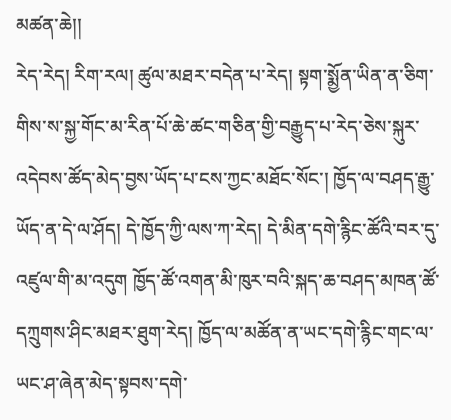མཚན་ཆེ།།
རེད་རེད། རིག་རལ། ཚུལ་མཐར་བདེན་པ་རེད། སྟག་སྨྱོན་ཡིན་ན་ཅིག་གིས་ས་སྐྱ་གོང་མ་རིན་པོ་ཆེ་ཚང་གཅིན་གྱི་བརྒྱུད་པ་རེད་ཅེས་སྐུར་འདེབས་ཚོད་མེད་བྱས་ཡོད་པ་ངས་ཀྱང་མཐོང་སོང་། ཁྱོད་ལ་བཤད་རྒྱུ་ཡོད་ན་དེ་ལ་ཤོད། དེ་ཁྱོད་ཀྱི་ལས་ཀ་རེད། དེ་མིན་དགེ་རྙིང་ཚོའི་བར་དུ་འཛུལ་གི་མ་འདུག ཁྱོད་ཚོ་འགན་མི་ཁུར་བའི་སྐད་ཆ་བཤད་མཁན་ཚོ་དཀྲུགས་ཤིང་མཐར་ཐུག་རེད། ཁྱོད་ལ་མཚོན་ན་ཡང་དགེ་རྙིང་གང་ལ་ཡང་ཤ་ཞེན་མེད་སྟབས་དགེ་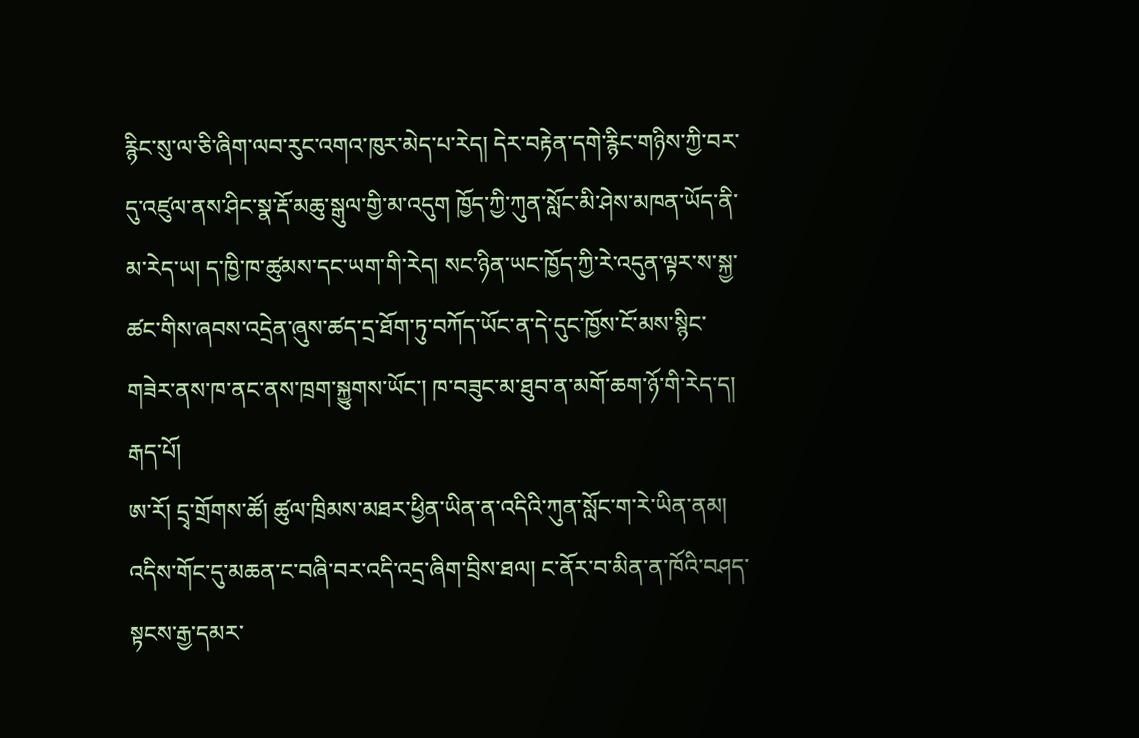རྙིང་སུ་ལ་ཅི་ཞིག་ལབ་རུང་འགའ་ཁུར་མེད་པ་རེད། དེར་བརྟེན་དགེ་རྙིང་གཉིས་ཀྱི་བར་དུ་འཛུལ་ནས་ཤིང་སྣ་རྡོ་མཆུ་སྒུལ་གྱི་མ་འདུག ཁྱོད་ཀྱི་ཀུན་སློང་མི་ཤེས་མཁན་ཡོད་ནི་མ་རེད་ཡ། ད་ཁྱི་ཁ་ཚུམས་དང་ཡག་གི་རེད། སང་ཉིན་ཡང་ཁྱོད་ཀྱི་རེ་འདུན་ལྟར་ས་སྐྱ་ཚང་གིས་ཞབས་འདྲེན་ཞུས་ཚད་དྲ་ཐོག་ཏུ་བཀོད་ཡོང་ན་དེ་དུང་ཁྱོས་ངོ་མས་སྙིང་གཟེར་ནས་ཁ་ནང་ནས་ཁྲག་སྐྱུགས་ཡོང་། ཁ་བཟུང་མ་ཐུབ་ན་མགོ་ཆག་ཉོ་གི་རེད་ད། རྒད་པོ།
ཨ་རོ། དྲྭ་གྲོགས་ཚོ། ཚུལ་ཁྲིམས་མཐར་ཕྱིན་ཡིན་ན་འདིའི་ཀུན་སློང་ག་རེ་ཡིན་ནམ། འདིས་གོང་དུ་མཆན་ང་བཞི་བར་འདི་འདྲ་ཞིག་བྲིས་ཐལ། ང་ནོར་བ་མིན་ན་ཁོའི་བཤད་སྟངས་རྒྱ་དམར་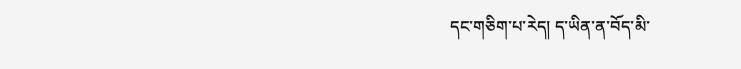དང་གཅིག་པ་རེད། ད་ཡིན་ན་བོད་མི་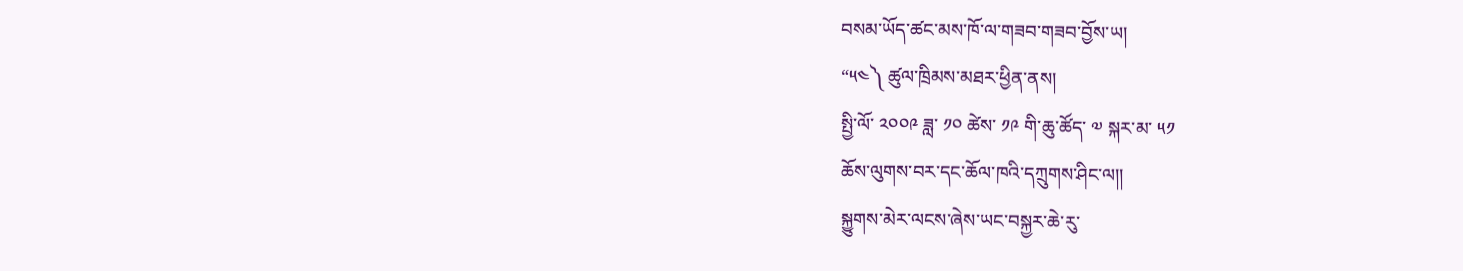བསམ་ཡོད་ཚང་མས་ཁོ་ལ་གཟབ་གཟབ་བྱོས་ཡ།
“༥༤༽ ཚུལ་ཁྲིམས་མཐར་ཕྱིན་ནས།
སྤྱི་ལོ་ ༢༠༠༩ ཟླ་ ༡༠ ཚེས་ ༡༩ གི་ཆུ་ཚོད་ ༧ སྐར་མ་ ༥༡
ཆོས་ལུགས་བར་དང་ཆོལ་ཁའི་དཀྲུགས་ཤིང་ལ།།
སྐྱུགས་མེར་ལངས་ཞེས་ཡང་བསྐྱར་ཆེ་རུ་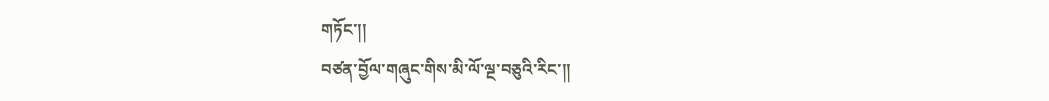གཏོང་།།
བཙན་བྱོལ་གཞུང་གིས་མི་ལོ་ལྔ་བཅུའི་རིང་།།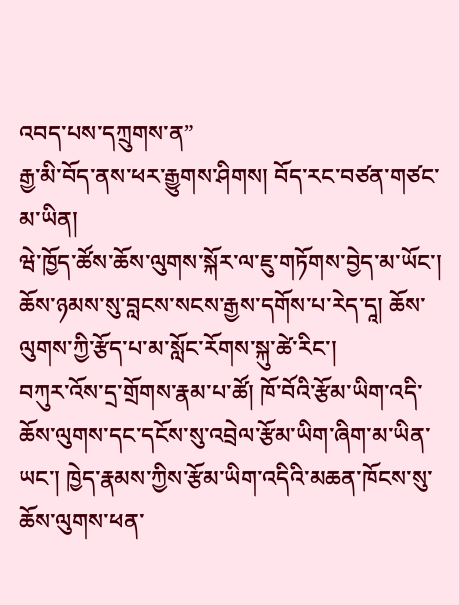འབད་པས་དཀྲུགས་ན”
རྒྱ་མི་བོད་ནས་ཕར་རྒྱུགས་ཤིགས། བོད་རང་བཙན་གཙང་མ་ཡིན།
ཝེ་ཁྱོད་ཚོས་ཆོས་ལུགས་སྐོར་ལ་ཇུ་གཏོགས་བྱེད་མ་ཡོང་། ཆོས་ཉམས་སུ་བླངས་སངས་རྒྱས་དགོས་པ་རེད་དཱ། ཆོས་ལུགས་ཀྱི་རྩོད་པ་མ་སློང་རོགས་སྐུ་ཚེ་རིང་།
བཀུར་འོས་དྲ་གྲོགས་རྣམ་པ་ཚོ། ཁོ་བོའི་རྩོམ་ཡིག་འདི་ཆོས་ལུགས་དང་དངོས་སུ་འབྲེལ་རྩོམ་ཡིག་ཞིག་མ་ཡིན་ཡང་། ཁྱེད་རྣམས་ཀྱིས་རྩོམ་ཡིག་འདིའི་མཆན་ཁོངས་སུ་ཆོས་ལུགས་ཕན་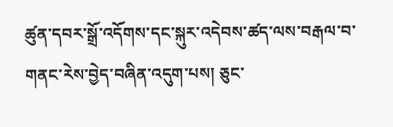ཚུན་དབར་སྒྲོ་འདོགས་དང་སྐུར་འདེབས་ཚད་ལས་བརྒལ་བ་གནང་རེས་བྱེད་བཞིན་འདུག་པས། ཅུང་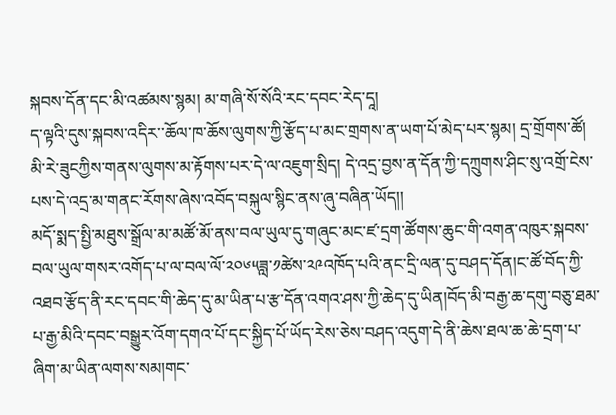སྐབས་དོན་དང་མི་འཚམས་སྙམ། མ་གཞི་སོ་སོའི་རང་དབང་རེད་དཱ།
ད་ལྟའི་དུས་སྐབས་འདིར་་ཆོལ་ཁ་ཆོས་ལུགས་ཀྱི་རྩོད་པ་མང་གྲགས་ན་ཡག་པོ་མེད་པར་སྙམ། དྲ་གྲོགས་ཚོ། མི་རེ་ཟུངཀྱིས་གནས་ལུགས་མ་རྟོགས་པར་དེ་ལ་འཇུག་སྲིད། དེ་འདྲ་བྱས་ན་དོན་ཀྱི་དཀྲུགས་ཤིང་སུ་འགྲོ་ངེས་པས་དེ་འདྲ་མ་གནང་རོགས་ཞེས་འབོད་བསྐུལ་སྙིང་ནས་ཞུ་བཞིན་ཡོད།།
མདོ་སྨད་སྤྱི་མཐུས་སྒྲོལ་མ་མཚོ་མོ་ནས་བལ་ཡུལ་དུ་གཞུང་མང་ཛ་དྲག་ཚོགས་ཆུང་གི་འགན་འཁུར་སྐབས་བལ་ཡུལ་གསར་འགོད་པ་ལ་བལ་ལོ་༢༠༦༥ཟླ་༡ཚེས་༢༩འཁོད་པའི་ནང་དྲི་ལན་དུ་བཤད་དོན།ང་ཚོ་བོད་ཀྱི་འཐབ་རྩོད་ནི་རང་དབང་གི་ཆེད་དུ་མ་ཡིན་པ་རྩ་དོན་འགའ་ཤས་ཀྱི་ཆེད་དུ་ཡིན།བོད་མི་བརྒྱ་ཆ་དགུ་བཅུ་ཐམ་པ་རྒྱ་མིའི་དབང་བསྒྱུར་འོག་དགའ་པོ་དང་སྐྱིད་པོ་ཡོད་རེས་ཅེས་བཤད་འདུག་དེ་ནི་ཆེས་ཐལ་ཆ་ཆེ་དྲག་པ་ཞིག་མ་ཡིན་ལགས་སམ།གང་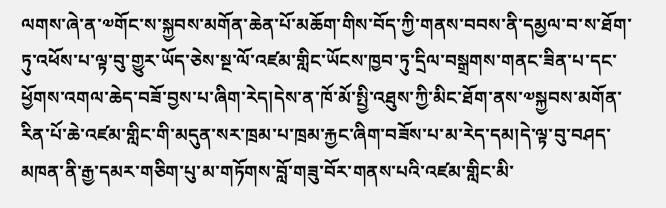ལགས་ཞེ་ན་༧གོང་ས་སྐྱབས་མགོན་ཆེན་པོ་མཆོག་གིས་བོད་ཀྱི་གནས་བབས་ནི་དམྱལ་བ་ས་ཐོག་ཏུ་འཕོས་པ་ལྟ་བུ་གྱུར་ཡོད་ཅེས་སྔ་ལོ་འཛམ་གླིང་ཡོངས་ཁྱབ་ཏུ་དྲིལ་བསྒྲགས་གནང་ཟིན་པ་དང་ཕྱོགས་འགལ་ཆེད་བཟོ་བྱས་པ་ཞིག་རེད།དེས་ན་ཁོ་མོ་སྤྱི་འཐུས་ཀྱི་མིང་ཐོག་ནས་༧སྐྱབས་མགོན་རིན་པོ་ཆེ་འཛམ་གླིང་གི་མདུན་སར་ཁྲམ་པ་ཁྲམ་རྐྱང་ཞིག་བཟོས་པ་མ་རེད་དམ།དེ་ལྟ་བུ་བཤད་མཁན་ནི་རྒྱ་དམར་གཅིག་པུ་མ་གཏོགས་བློ་གཟུ་བོར་གནས་པའི་འཛམ་གླིང་མི་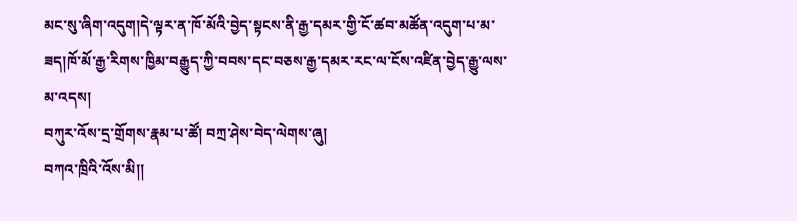མང་སུ་ཞིག་འདུག།དེ་ལྟར་ན་ཁོ་མོའི་བྱེད་སྟངས་ནི་རྒྱ་དམར་གྱི་ངོ་ཚབ་མཚོན་འདུག་པ་མ་ཟད།ཁོ་མོ་རྒྱ་རིགས་ཁྱིམ་བརྒྱུད་ཀྱི་བབས་དང་བཅས་རྒྱ་དམར་རང་ལ་ངོས་འཛིན་བྱེད་རྒྱུ་ལས་མ་འདས།
བཀུར་འོས་དྲ་གྲོགས་རྣམ་པ་ཚོ། བཀྲ་ཤེས་བེད་ལེགས་ཞུ།
བཀའ་ཁྲིའི་འོས་མི།།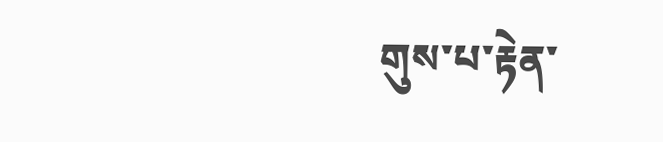གུས་པ་རྟེན་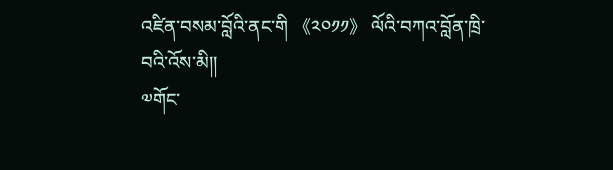འཛིན་བསམ་བློའི་ནང་གི 《༢༠༡༡》 ལོའི་བཀའ་བློན་ཁྲི་བའི་འོས་མི།།
༧གོང་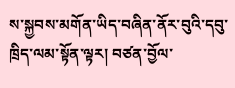ས་སྐྱབས་མགོན་ཡིད་བཞིན་ནོར་བུའི་དབུ་ཁྲིད་ལམ་སྟོན་ལྟར། བཙན་བྱོལ་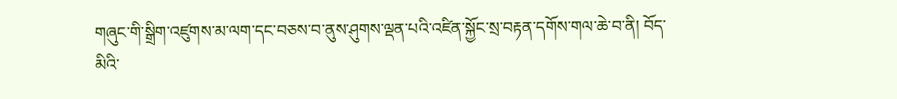གཞུང་གི་སྒྲིག་འཛུགས་མ་ལག་དང་བཅས་བ་ནུས་ཤུགས་ལྡན་པའི་འཛིན་སྐྱོང་སྲ་བརྟན་དགོས་གལ་ཆེ་བ་ནི། བོད་མིའི་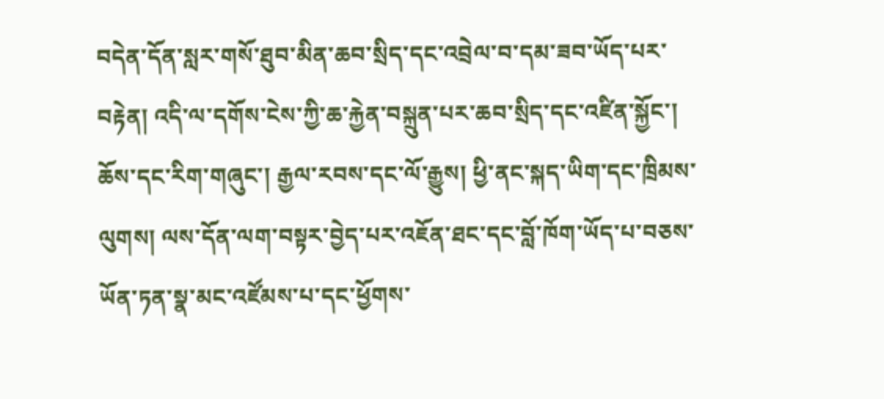བདེན་དོན་སླར་གསོ་ཐུབ་མིན་ཆབ་སྲིད་དང་འབྲེལ་བ་དམ་ཟབ་ཡོད་པར་བརྟེན། འདི་ལ་དགོས་ངེས་ཀྱི་ཆ་རྐྱེན་བསྐྲུན་པར་ཆབ་སྲིད་དང་འཛིན་སྐྱོང་། ཆོས་དང་རིག་གཞུང་། རྒྱལ་རབས་དང་ལོ་རྒྱུས། ཕྱི་ནང་སྐད་ཡིག་དང་ཁྲིམས་ལུགས། ལས་དོན་ལག་བསྟར་བྱེད་པར་འཇོན་ཐང་དང་བློ་ཁོག་ཡོད་པ་བཅས་ཡོན་ཏན་སྣ་མང་འཛོམས་པ་དང་ཕྱོགས་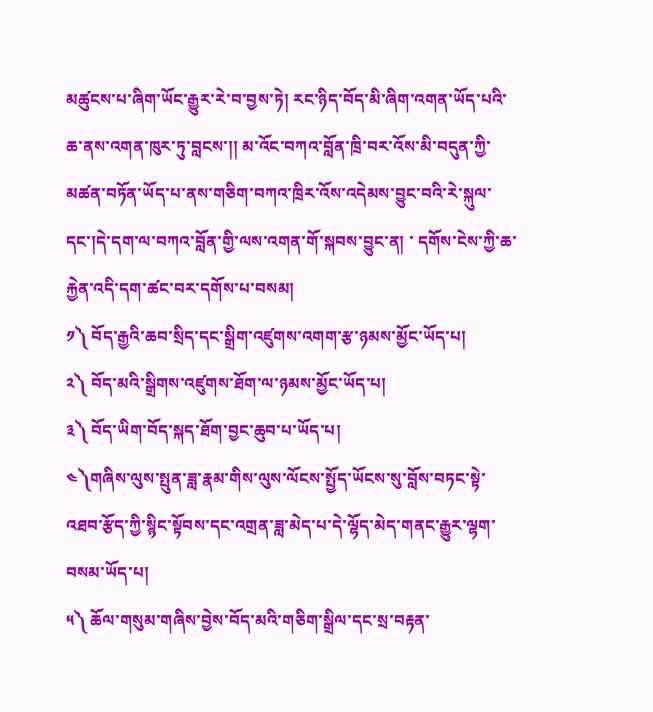མཚུངས་པ་ཞིག་ཡོང་རྒྱུར་རེ་བ་བྱས་ཏེ། རང་ཉིད་བོད་མི་ཞིག་འགན་ཡོད་པའི་ཆ་ནས་འགན་ཁུར་ཏུ་བླངས་།། མ་འོང་བཀའ་བློན་ཁྲི་བར་འོས་མི་བདུན་ཀྱི་མཚན་བཏོན་ཡོད་པ་ནས་གཅིག་བཀའ་ཁྲིར་འོས་འདེམས་བྱུང་བའི་རེ་སྐུལ་དང་།དེ་དག་ལ་བཀའ་བློན་གྱི་ལས་འགན་གོ་སྐབས་བྱུང་ན། ་ དགོས་ངེས་ཀྱི་ཆ་རྐྱེན་འདི་དག་ཚང་བར་དགོས་པ་བསམ།
༡༽ བོད་རྒྱའི་ཆབ་སྲིད་དང་སྒྲིག་འཛུགས་འགག་རྩ་ཉམས་མྱོང་ཡོད་པ།
༢༽ བོད་མའི་སྒྲིགས་འཛུགས་ཐོག་ལ་ཉམས་མྱོང་ཡོད་པ།
༣༽ བོད་ཡིག་བོད་སྐད་ཐོག་བྱང་ཆུབ་པ་ཡོད་པ།
༤༽གཞིས་ལུས་སྤུན་ཟླ་རྣམ་གིས་ལུས་ལོངས་སྤྱོད་ཡོངས་སུ་བློས་བཏང་སྟེ་འཐབ་རྩོད་ཀྱི་སྙིང་སྟོབས་དང་འགྲན་ཟླ་མེད་པ་དེ་ལྷོད་མེད་གནང་རྒྱུར་ལྷག་བསམ་ཡོད་པ།
༥༽ ཆོལ་གསུམ་གཞིས་བྱེས་བོད་མའི་གཅིག་སྒྲིལ་དང་སྲ་བརྟན་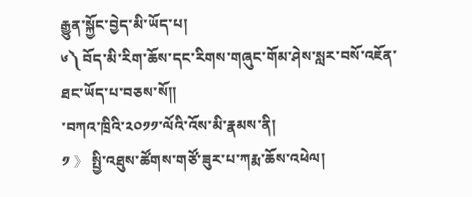རྒྱུན་སྐྱོང་བྱེད་མི་ཡོད་པ།
༦༽ བོད་མི་རིག་ཆོས་དང་རིགས་གཞུང་གོམ་ཤེས་སླར་བསོ་འཇོན་ཐང་ཡོད་པ་བཅས་སོ།།
་བཀའ་ཁྲིའི་༢༠༡༡་ལོའི་འོས་མི་རྣམས་ནི།
༡ 》 སྤྱི་འཐུས་ཚོགས་གཙོ་ཟུར་པ་ཀརྨ་ཆོས་འཕེལ།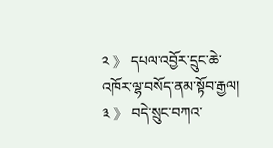༢ 》 དཔལ་འབྱོར་དྲུང་ཆེ་འཁོར་ལྷ་བསོད་ནམ་སྟོབ་རྒྱལ།
༣ 》 བདེ་སྲུང་བཀའ་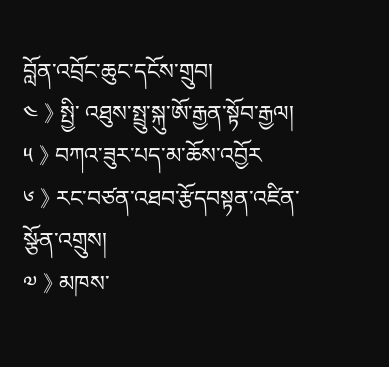བློན་འབྲོང་ཆུང་དངོས་གྲུབ།
༤ 》 སྤྱི་ འཐུས་སྤྲུ་སྐུ་ཨོ་རྒྱན་སྟོབ་རྒྱལ།
༥ 》 བཀའ་ཟུར་པད་མ་ཆོས་འབྱོར
༦ 》 རང་བཙན་འཐབ་རྩོདབསྟན་འཛིན་སྩོན་འགྲུས།
༧ 》 མཁས་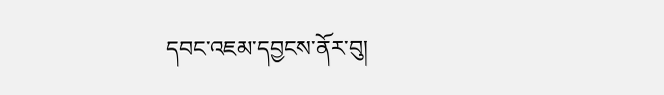དབང་འཇམ་དབྱངས་ནོར་བུ།